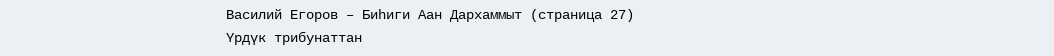Василий Егоров – Биһиги Аан Дархаммыт (страница 27)
Үрдүк трибунаттан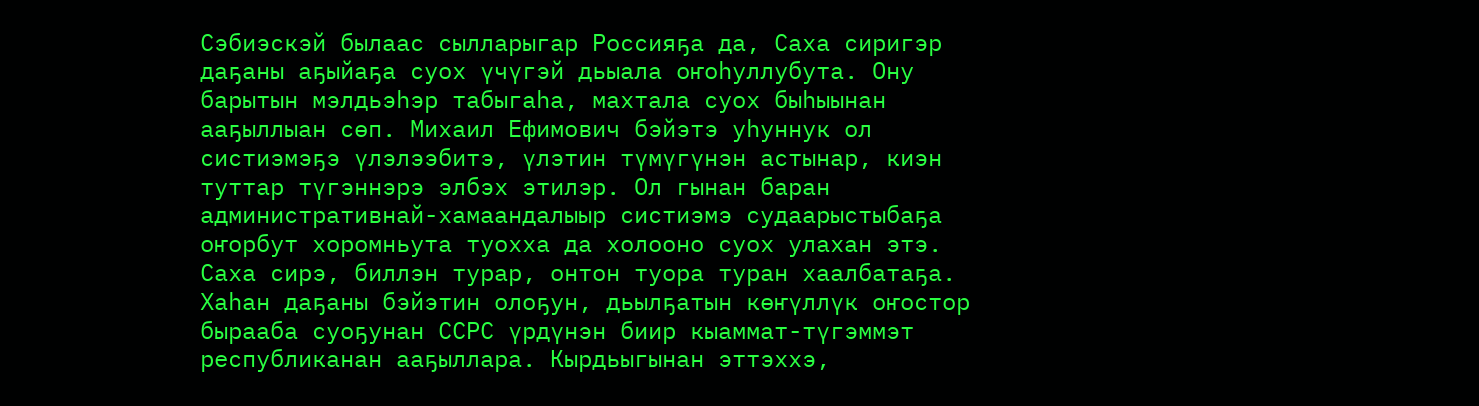Сэбиэскэй былаас сылларыгар Россияҕа да, Саха сиригэр даҕаны аҕыйаҕа суох үчүгэй дьыала оҥоһуллубута. Ону барытын мэлдьэһэр табыгаһа, махтала суох быһыынан ааҕыллыан сөп. Михаил Ефимович бэйэтэ уһуннук ол систиэмэҕэ үлэлээбитэ, үлэтин түмүгүнэн астынар, киэн туттар түгэннэрэ элбэх этилэр. Ол гынан баран административнай-хамаандалыыр систиэмэ судаарыстыбаҕа оҥорбут хоромньута туохха да холооно суох улахан этэ. Саха сирэ, биллэн турар, онтон туора туран хаалбатаҕа. Хаһан даҕаны бэйэтин олоҕун, дьылҕатын көҥүллүк оҥостор бырааба суоҕунан ССРС үрдүнэн биир кыаммат-түгэммэт республиканан ааҕыллара. Кырдьыгынан эттэххэ,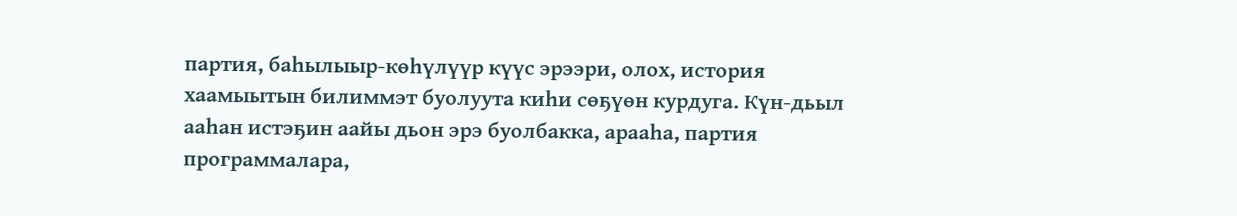партия, баһылыыр-көһүлүүр күүс эрээри, олох, история хаамыытын билиммэт буолуута киһи сөҕүөн курдуга. Күн-дьыл ааһан истэҕин аайы дьон эрэ буолбакка, арааһа, партия программалара,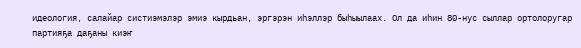идеология, салайар систиэмэлэр эмиэ кырдьан, эргэрэн иһэллэр быһыылаах. Ол да иһин 80-нус сыллар ортолоругар партияҕа даҕаны киэҥ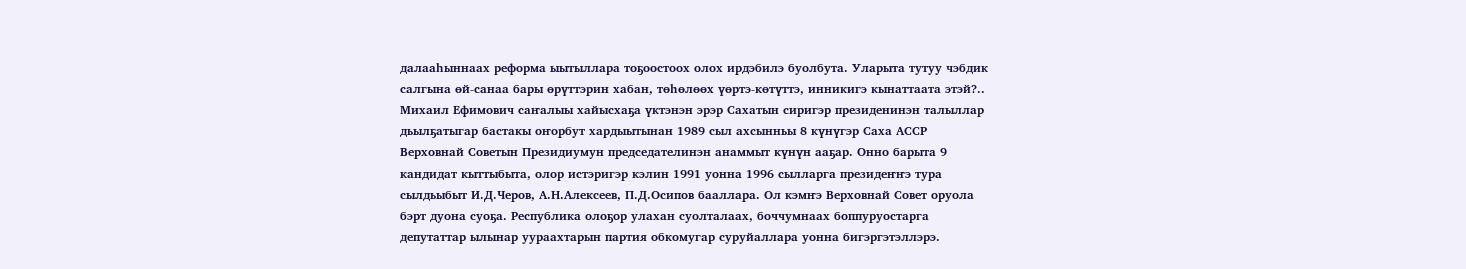далааһыннаах реформа ыытыллара тоҕоостоох олох ирдэбилэ буолбута. Уларыта тутуу чэбдик салгына өй-санаа бары өрүттэрин хабан, төһөлөөх үөртэ-көтүттэ, инникигэ кынаттаата этэй?..
Михаил Ефимович саҥалыы хайысхаҕа үктэнэн эрэр Сахатын сиригэр президенинэн талыллар дьылҕатыгар бастакы оҥорбут хардыытынан 1989 сыл ахсынньы 8 күнүгэр Саха АССР Верховнай Советын Президиумун председателинэн анаммыт күнүн ааҕар. Онно барыта 9 кандидат кыттыбыта, олор истэригэр кэлин 1991 уонна 1996 сылларга президеҥҥэ тура сылдьыбыт И.Д.Черов, А.Н.Алексеев, П.Д.Осипов бааллара. Ол кэмҥэ Верховнай Совет оруола бэрт дуона суоҕа. Республика олоҕор улахан суолталаах, боччумнаах боппуруостарга депутаттар ылынар уураахтарын партия обкомугар суруйаллара уонна бигэргэтэллэрэ.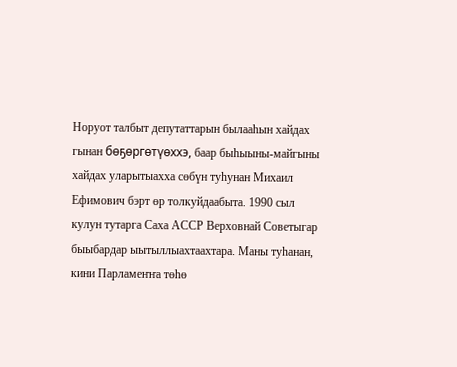Норуот талбыт депутаттарын былааһын хайдах гынан бөҕөргөтүөххэ, баар быһыыны-майгыны хайдах уларытыахха сөбүн туһунан Михаил Ефимович бэрт өр толкуйдаабыта. 1990 сыл кулун тутарга Саха АССР Верховнай Советыгар быыбардар ыытыллыахтаахтара. Маны туһанан, кини Парламеҥҥа төһө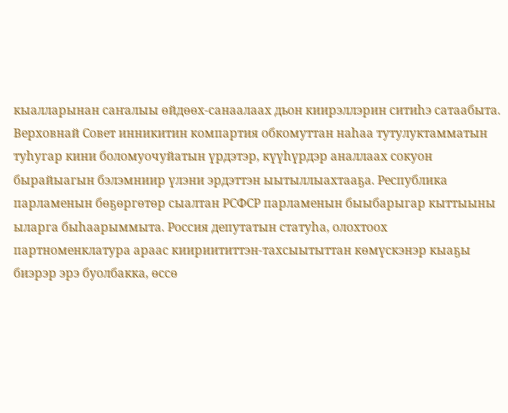кыалларынан саҥалыы өйдөөх-санаалаах дьон киирэллэрин ситиһэ сатаабыта. Верховнай Совет инникитин компартия обкомуттан наһаа тутулуктамматын туһугар кини боломуочуйатын үрдэтэр, күүһүрдэр аналлаах сокуон бырайыагын бэлэмниир үлэни эрдэттэн ыытыллыахтааҕа. Республика парламенын бөҕөргөтөр сыалтан РСФСР парламенын быыбарыгар кыттыыны ыларга быһаарыммыта. Россия депутатын статуһа, олохтоох партноменклатура араас киириититтэн-тахсыытыттан көмүскэнэр кыаҕы биэрэр эрэ буолбакка, өссө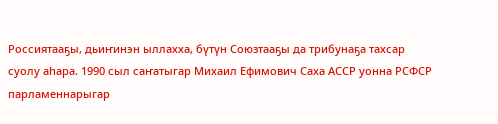Россиятааҕы, дьиҥинэн ыллахха, бүтүн Союзтааҕы да трибунаҕа тахсар суолу аһара. 1990 сыл саҥатыгар Михаил Ефимович Саха АССР уонна РСФСР парламеннарыгар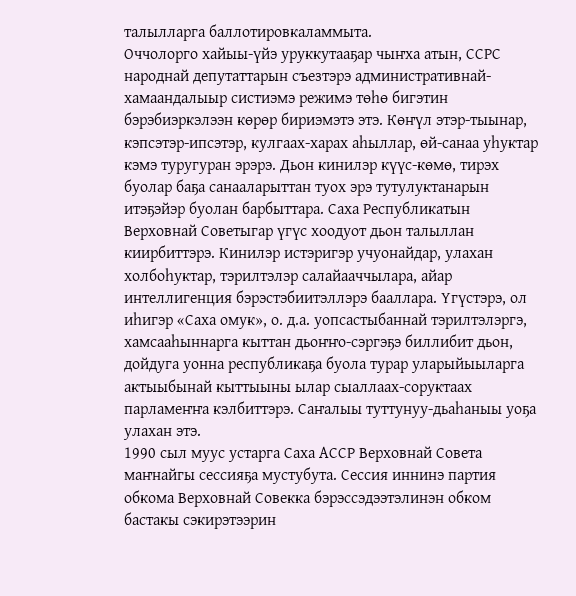талылларга баллотировкаламмыта.
Оччолорго хайыы-үйэ уруккутааҕар чыҥха атын, ССРС народнай депутаттарын съезтэрэ административнай-хамаандалыыр систиэмэ режимэ төһө бигэтин бэрэбиэркэлээн көрөр бириэмэтэ этэ. Көҥүл этэр-тыынар, кэпсэтэр-ипсэтэр, кулгаах-харах аһыллар, өй-санаа уһуктар кэмэ туругуран эрэрэ. Дьон кинилэр күүс-көмө, тирэх буолар баҕа санааларыттан туох эрэ тутулуктанарын итэҕэйэр буолан барбыттара. Саха Республикатын Верховнай Советыгар үгүс хоодуот дьон талыллан киирбиттэрэ. Кинилэр истэригэр учуонайдар, улахан холбоһуктар, тэрилтэлэр салайааччылара, айар интеллигенция бэрэстэбиитэллэрэ бааллара. Үгүстэрэ, ол иһигэр «Саха омук», о. д.а. уопсастыбаннай тэрилтэлэргэ, хамсааһыннарга кыттан дьоҥҥо-сэргэҕэ биллибит дьон, дойдуга уонна республикаҕа буола турар уларыйыыларга актыыбынай кыттыыны ылар сыаллаах-соруктаах парламеҥҥа кэлбиттэрэ. Саҥалыы туттунуу-дьаһаныы уоҕа улахан этэ.
1990 сыл муус устарга Саха АССР Верховнай Совета маҥнайгы сессияҕа мустубута. Сессия иннинэ партия обкома Верховнай Совекка бэрэссэдээтэлинэн обком бастакы сэкирэтээрин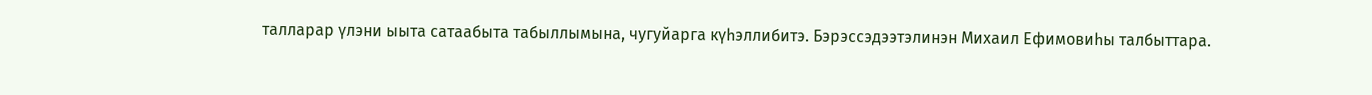талларар үлэни ыыта сатаабыта табыллымына, чугуйарга күһэллибитэ. Бэрэссэдээтэлинэн Михаил Ефимовиһы талбыттара.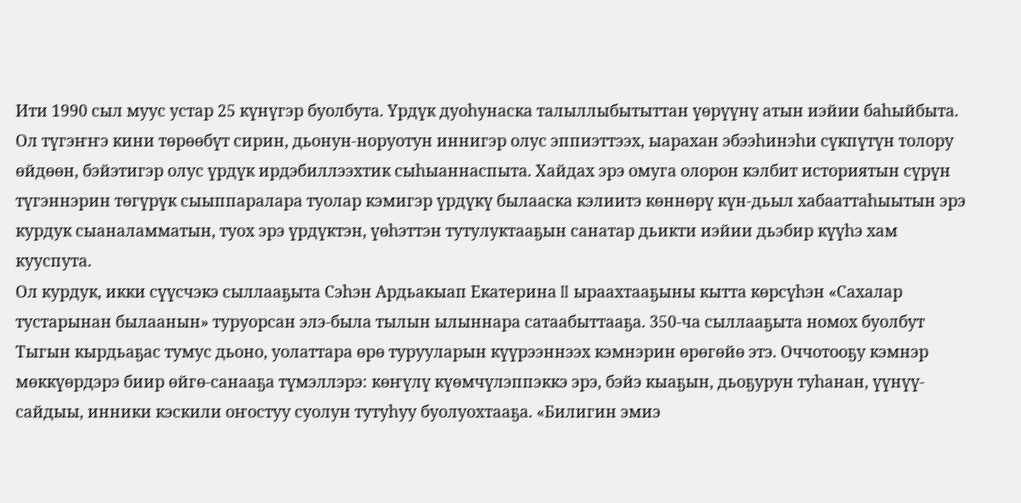Ити 1990 сыл муус устар 25 күнүгэр буолбута. Үрдүк дуоһунаска талыллыбытыттан үөрүүнү атын иэйии баһыйбыта. Ол түгэҥҥэ кини төрөөбүт сирин, дьонун-норуотун иннигэр олус эппиэттээх, ыарахан эбээһинэһи сүкпүтүн толору өйдөөн, бэйэтигэр олус үрдүк ирдэбиллээхтик сыһыаннаспыта. Хайдах эрэ омуга олорон кэлбит историятын сүрүн түгэннэрин төгүрүк сыыппаралара туолар кэмигэр үрдүкү былааска кэлиитэ көннөрү күн-дьыл хабааттаһыытын эрэ курдук сыаналамматын, туох эрэ үрдүктэн, үөһэттэн тутулуктааҕын санатар дьикти иэйии дьэбир күүһэ хам кууспута.
Ол курдук, икки сүүсчэкэ сыллааҕыта Сэһэн Ардьакыап Екатерина II ыраахтааҕыны кытта көрсүһэн «Сахалар тустарынан былаанын» туруорсан элэ-была тылын ылыннара сатаабыттааҕа. 350-ча сыллааҕыта номох буолбут Тыгын кырдьаҕас тумус дьоно, уолаттара өрө турууларын күүрээннээх кэмнэрин өрөгөйө этэ. Оччотооҕу кэмнэр мөккүөрдэрэ биир өйгө-санааҕа түмэллэрэ: көҥүлү күөмчүлэппэккэ эрэ, бэйэ кыаҕын, дьоҕурун туһанан, үүнүү-сайдыы, инники кэскили оҥостуу суолун тутуһуу буолуохтааҕа. «Билигин эмиэ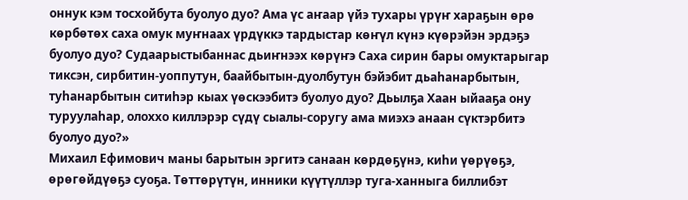оннук кэм тосхойбута буолуо дуо? Ама үс аҥаар үйэ тухары үрүҥ хараҕын өрө көрбөтөх саха омук муҥнаах үрдүккэ тардыстар көҥүл күнэ күөрэйэн эрдэҕэ буолуо дуо? Судаарыстыбаннас дьиҥнээх көрүҥэ Саха сирин бары омуктарыгар тиксэн, сирбитин-уоппутун, баайбытын-дуолбутун бэйэбит дьаһанарбытын, туһанарбытын ситиһэр кыах үөскээбитэ буолуо дуо? Дьылҕа Хаан ыйааҕа ону туруулаһар, олоххо киллэрэр сүдү сыалы-соругу ама миэхэ анаан сүктэрбитэ буолуо дуо?»
Михаил Ефимович маны барытын эргитэ санаан көрдөҕүнэ, киһи үөрүөҕэ, өрөгөйдүөҕэ суоҕа. Төттөрүтүн, инники күүтүллэр туга-ханныга биллибэт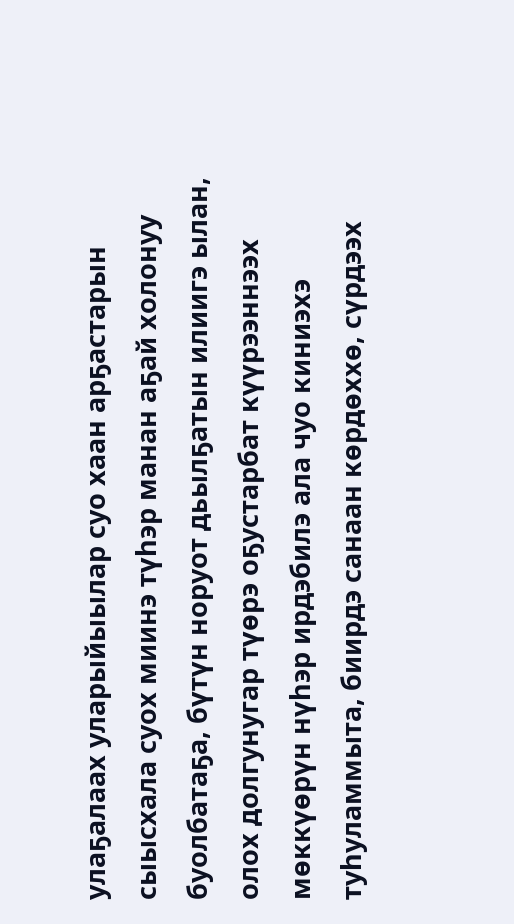улаҕалаах уларыйыылар суо хаан арҕастарын сыысхала суох миинэ түһэр манан аҕай холонуу буолбатаҕа, бүтүн норуот дьылҕатын илиигэ ылан, олох долгунугар түөрэ оҕустарбат күүрээннээх мөккүөрүн нүһэр ирдэбилэ ала чуо киниэхэ туһуламмыта, биирдэ санаан көрдөххө, сүрдээх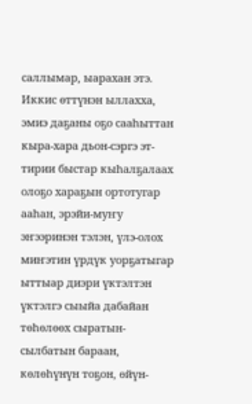саллымар, ыарахан этэ. Иккис өттүнэн ыллахха, эмиэ даҕаны оҕо сааһыттан кыра-хара дьон-сэргэ эт-тирии быстар кыһалҕалаах олоҕо хараҕын ортотугар ааһан, эрэйи-муҥу эҥээринэн тэлэн, үлэ-олох миҥэтин үрдүк уорҕатыгар ыттыар диэри үктэлтэн үктэлгэ сыыйа дабайан төһөлөөх сыратын-сылбатын бараан, көлөһүнүн тоҕон, өйүн-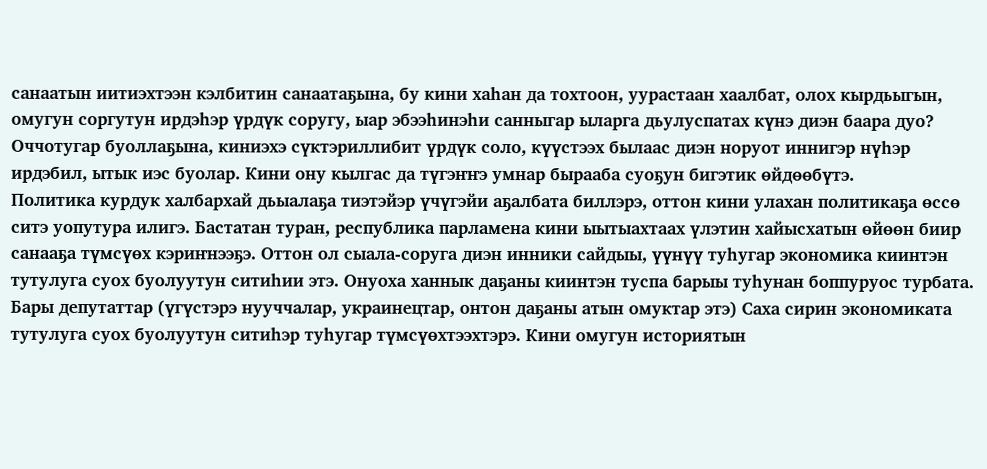санаатын иитиэхтээн кэлбитин санаатаҕына, бу кини хаһан да тохтоон, уурастаан хаалбат, олох кырдьыгын, омугун соргутун ирдэһэр үрдүк соругу, ыар эбээһинэһи санныгар ыларга дьулуспатах күнэ диэн баара дуо? Оччотугар буоллаҕына, киниэхэ сүктэриллибит үрдүк соло, күүстээх былаас диэн норуот иннигэр нүһэр ирдэбил, ытык иэс буолар. Кини ону кылгас да түгэҥҥэ умнар бырааба суоҕун бигэтик өйдөөбүтэ.
Политика курдук халбархай дьыалаҕа тиэтэйэр үчүгэйи аҕалбата биллэрэ, оттон кини улахан политикаҕа өссө ситэ уопутура илигэ. Бастатан туран, республика парламена кини ыытыахтаах үлэтин хайысхатын өйөөн биир санааҕа түмсүөх кэриҥнээҕэ. Оттон ол сыала-соруга диэн инники сайдыы, үүнүү туһугар экономика киинтэн тутулуга суох буолуутун ситиһии этэ. Онуоха ханнык даҕаны киинтэн туспа барыы туһунан боппуруос турбата. Бары депутаттар (үгүстэрэ нууччалар, украинецтар, онтон даҕаны атын омуктар этэ) Саха сирин экономиката тутулуга суох буолуутун ситиһэр туһугар түмсүөхтээхтэрэ. Кини омугун историятын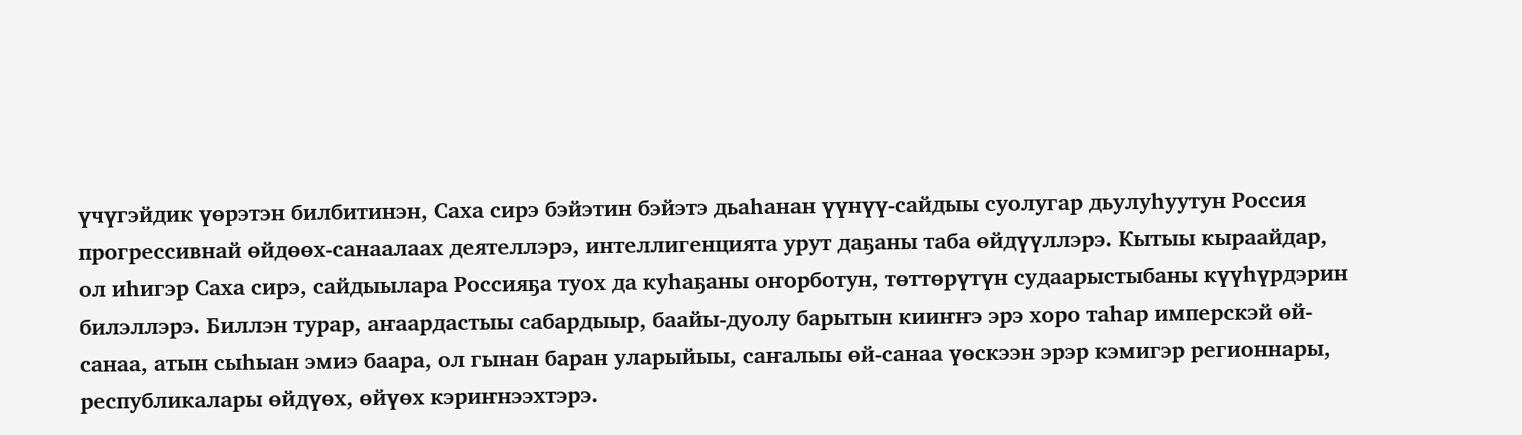үчүгэйдик үөрэтэн билбитинэн, Саха сирэ бэйэтин бэйэтэ дьаһанан үүнүү-сайдыы суолугар дьулуһуутун Россия прогрессивнай өйдөөх-санаалаах деятеллэрэ, интеллигенцията урут даҕаны таба өйдүүллэрэ. Кытыы кыраайдар, ол иһигэр Саха сирэ, сайдыылара Россияҕа туох да куһаҕаны оҥорботун, төттөрүтүн судаарыстыбаны күүһүрдэрин билэллэрэ. Биллэн турар, аҥаардастыы сабардыыр, баайы-дуолу барытын кииҥҥэ эрэ хоро таһар имперскэй өй-санаа, атын сыһыан эмиэ баара, ол гынан баран уларыйыы, саҥалыы өй-санаа үөскээн эрэр кэмигэр регионнары, республикалары өйдүөх, өйүөх кэриҥнээхтэрэ.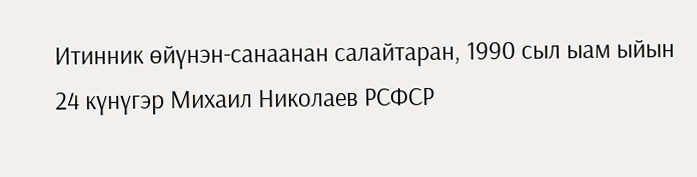Итинник өйүнэн-санаанан салайтаран, 1990 сыл ыам ыйын 24 күнүгэр Михаил Николаев РСФСР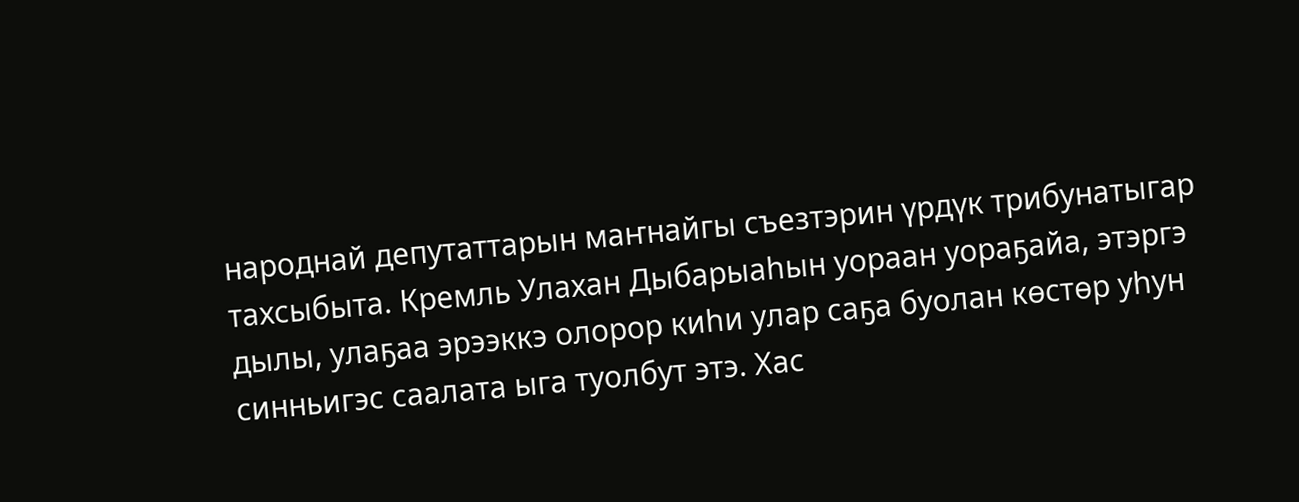народнай депутаттарын маҥнайгы съезтэрин үрдүк трибунатыгар тахсыбыта. Кремль Улахан Дыбарыаһын уораан уораҕайа, этэргэ дылы, улаҕаа эрээккэ олорор киһи улар саҕа буолан көстөр уһун синньигэс саалата ыга туолбут этэ. Хас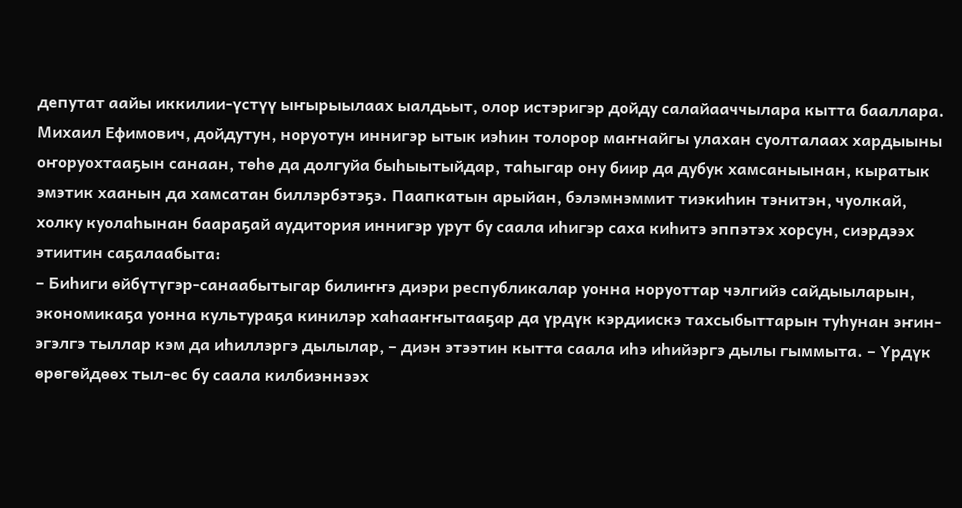депутат аайы иккилии-үстүү ыҥырыылаах ыалдьыт, олор истэригэр дойду салайааччылара кытта бааллара.
Михаил Ефимович, дойдутун, норуотун иннигэр ытык иэһин толорор маҥнайгы улахан суолталаах хардыыны оҥоруохтааҕын санаан, төһө да долгуйа быһыытыйдар, таһыгар ону биир да дубук хамсаныынан, кыратык эмэтик хаанын да хамсатан биллэрбэтэҕэ. Паапкатын арыйан, бэлэмнэммит тиэкиһин тэнитэн, чуолкай, холку куолаһынан баараҕай аудитория иннигэр урут бу саала иһигэр саха киһитэ эппэтэх хорсун, сиэрдээх этиитин саҕалаабыта:
– Биһиги өйбүтүгэр-санаабытыгар билиҥҥэ диэри республикалар уонна норуоттар чэлгийэ сайдыыларын, экономикаҕа уонна культураҕа кинилэр хаһааҥҥытааҕар да үрдүк кэрдиискэ тахсыбыттарын туһунан эҥин-эгэлгэ тыллар кэм да иһиллэргэ дылылар, – диэн этээтин кытта саала иһэ иһийэргэ дылы гыммыта. – Үрдүк өрөгөйдөөх тыл-өс бу саала килбиэннээх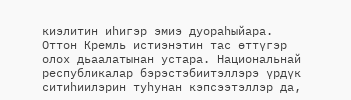киэлитин иһигэр эмиэ дуораһыйара. Оттон Кремль истиэнэтин тас өттүгэр олох дьаалатынан устара. Национальнай республикалар бэрэстэбиитэллэрэ үрдүк ситиһиилэрин туһунан кэпсээтэллэр да,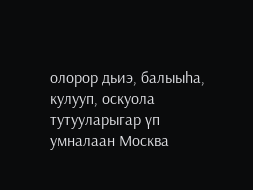олорор дьиэ, балыыһа, кулууп, оскуола тутууларыгар үп умналаан Москва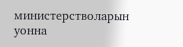министерстволарын уонна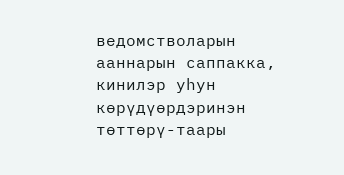ведомстволарын ааннарын саппакка, кинилэр уһун көрүдүөрдэринэн төттөрү-таары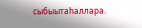сыбыытаһаллара.